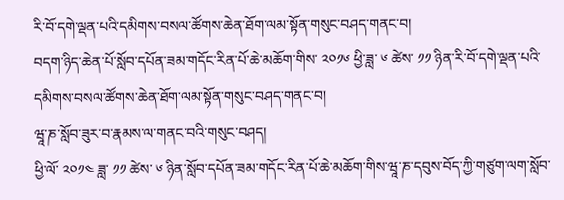རི་བོ་དགེ་ལྡན་པའི་དམིགས་བསལ་ཚོགས་ཆེན་ཐོག་ལམ་སྟོན་གསུང་བཤད་གནང་བ།
བདག་ཉིད་ཆེན་པོ་སློབ་དཔོན་ཟམ་གདོང་རིན་པོ་ཆེ་མཆོག་གིས་ ༢༠༡༦ ཕྱི་ཟླ་ ༦ ཚེས་ ༡༡ ཉིན་རི་བོ་དགེ་ལྡན་པའི་དམིགས་བསལ་ཚོགས་ཆེན་ཐོག་ལམ་སྟོན་གསུང་བཤད་གནང་བ།
ཝཱ་ཎ་སློབ་ཟུར་བ་རྣམས་ལ་གནང་བའི་གསུང་བཤད།
ཕྱི་ལོ་ ༢༠༡༤ ཟླ་ ༡༡ ཚེས་ ༦ ཉིན་སློབ་དཔོན་ཟམ་གདོང་རིན་པོ་ཆེ་མཆོག་གིས་ཝཱ་ཎ་དབུས་བོད་ཀྱི་གཙུག་ལག་སློབ་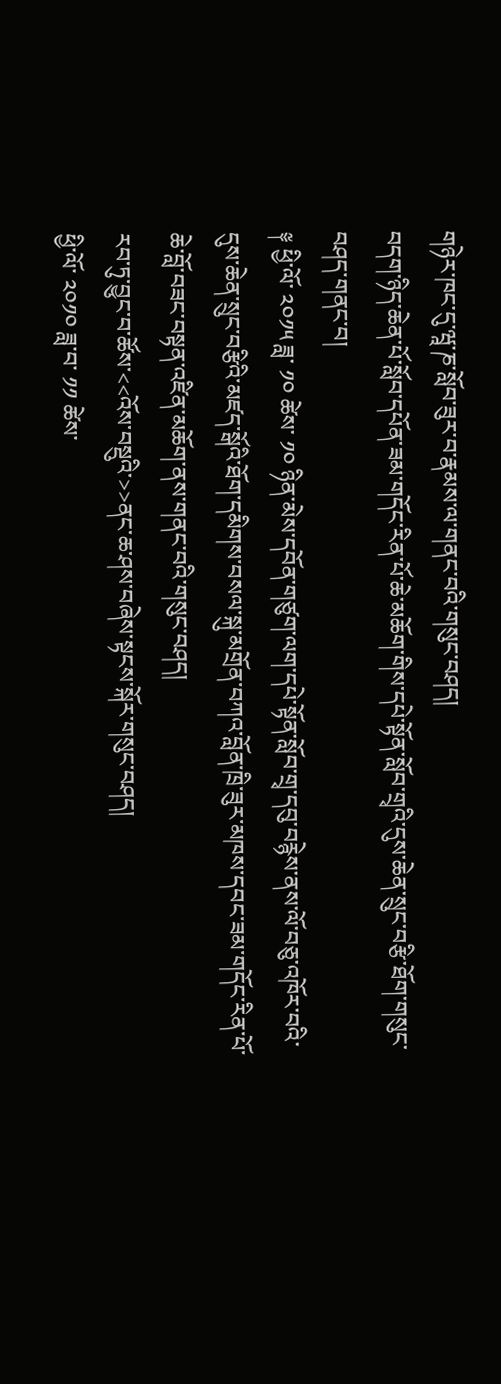གཉེར་ཁང་དུ་ཝཱ་ཎ་སློབ་ཟུར་བ་རྣམས་ལ་གནང་བའི་གསུང་བཤད།
བདག་ཉིད་ཆེན་པོ་སློབ་དཔོན་ཟམ་གདོང་རིན་པོ་ཆེ་མཆོག་གིས་དཔེ་སྟོན་སློབ་གྲྭའི་དུས་ཆེན་སྲུང་བརྩི་ཐོག་གསུང་བཤད་གནང་བ།
༈ ཕྱི་ལོ་ ༢༠༡༥ ཟླ་ ༡༠ ཚེས་ ༡༠ ཉིན་མེས་དབོན་གཙུག་ལག་དཔེ་སྟོན་སློབ་གྲྭ་དབུ་བརྙེས་ནས་ལོ་བཅུ་འཁོར་བའི་དུས་ཆེན་སྲུང་བརྩིའི་མཛད་སྒོའི་ཐོག་དམིགས་བསལ་སྐུ་མགྲོན་བཀའ་བློན་ཁྲི་ཟུར་མཁས་དབང་ཟམ་གདོང་རིན་པོ་ཆེ་བློ་བཟང་བསྟན་འཛིན་མཆོག་ནས་གནང་བའི་གསུང་བཤད།
རབ་ཏུ་བྱུང་བ་ཚོས་<<འོས་བསྡུའི་>>ནང་ཆ་ཤས་བཞེས་སྟངས་སྐོར་གསུང་བཤད།
ཕྱི་ལོ་ ༢༠༡༠ ཟླ་བ་ ༡༡ ཚེས་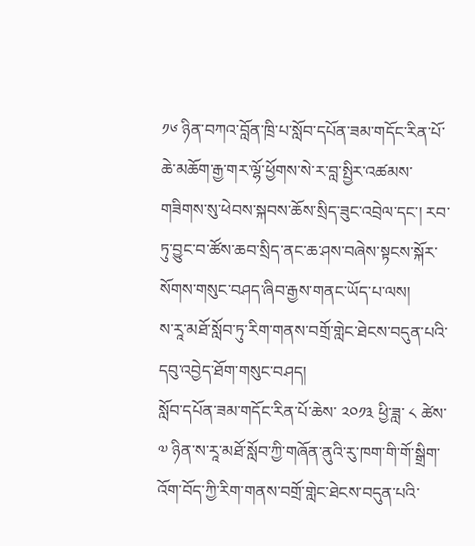༡༦ ཉིན་བཀའ་བློན་ཁྲི་པ་སློབ་དཔོན་ཟམ་གདོང་རིན་པོ་ཆེ་མཆོག་རྒྱ་གར་ལྷོ་ཕྱོགས་སེ་ར་བླ་སྤྱིར་འཚམས་གཟིགས་སུ་ཕེབས་སྐབས་ཆོས་སྲིད་ཟུང་འབྲེལ་དང་། རབ་ཏུ་བྱུང་བ་ཚོས་ཆབ་སྲིད་ནང་ཆ་ཤས་བཞེས་སྟངས་སྐོར་སོགས་གསུང་བཤད་ཞིབ་རྒྱས་གནང་ཡོད་པ་ལས།
ས་རཱ་མཐོ་སློབ་ཏུ་རིག་གནས་བགྲོ་གླེང་ཐེངས་བདུན་པའི་དབུ་འབྱེད་ཐོག་གསུང་བཤད།
སློབ་དཔོན་ཟམ་གདོང་རིན་པོ་ཆེས་ ༢༠༡༣ ཕྱི་ཟླ་ ༨ ཚེས་ ༧ ཉིན་ས་རཱ་མཐོ་སློབ་ཀྱི་གཞོན་ནུའི་རུ་ཁག་གི་གོ་སྒྲིག་འོག་བོད་ཀྱི་རིག་གནས་བགྲོ་གླེང་ཐེངས་བདུན་པའི་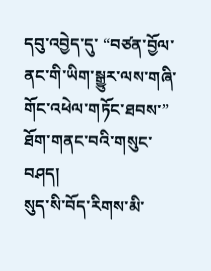དབུ་འབྱེད་དུ་ “བཙན་བྱོལ་ནང་གི་ཡིག་སྒྱུར་ལས་གཞི་གོང་འཕེལ་གཏོང་ཐབས་” ཐོག་གནང་བའི་གསུང་བཤད།
སུད་སི་བོད་རིགས་མི་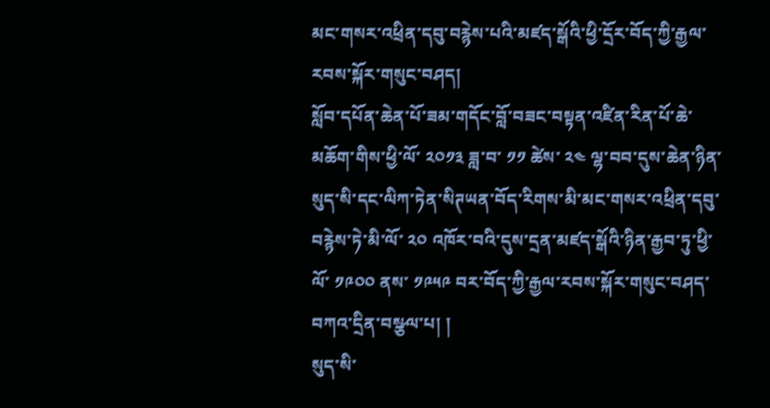མང་གསར་འཕྲིན་དབུ་བརྙེས་པའི་མཛད་སྒོའི་ཕྱི་དྲོར་བོད་ཀྱི་རྒྱལ་རབས་སྐོར་གསུང་བཤད།
སློབ་དཔོན་ཆེན་པོ་ཟམ་གདོང་བློ་བཟང་བསྟན་འཛིན་རིན་པོ་ཆེ་མཆོག་གིས་ཕྱི་ལོ་ ༢༠༡༣ ཟླ་བ་ ༡༡ ཚེས་ ༢༤ ལྷ་བབ་དུས་ཆེན་ཉིན་སུད་སི་དང་ལིཀ་ཏེན་སིཊཡན་བོད་རིགས་མི་མང་གསར་འཕྲིན་དབུ་བརྙེས་ཏེ་མི་ལོ་ ༢༠ འཁོར་བའི་དུས་དྲན་མཛད་སྒོའི་ཉིན་རྒྱབ་ཏུ་ཕྱི་ལོ་ ༡༩༠༠ ནས་ ༡༩༥༩ བར་བོད་ཀྱི་རྒྱལ་རབས་སྐོར་གསུང་བཤད་བཀའ་དྲིན་བསྩལ་པ། །
སུད་སི་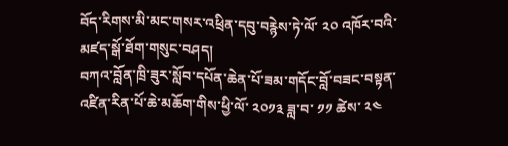བོད་རིགས་མི་མང་གསར་འཕྲིན་དབུ་བརྙེས་ཏེ་ལོ་ ༢༠ འཁོར་བའི་མཛད་སྒོ་ཐོག་གསུང་བཤད།
བཀའ་བློན་ཁྲི་ཟུར་སློབ་དཔོན་ཆེན་པོ་ཟམ་གདོང་བློ་བཟང་བསྟན་འཛིན་རིན་པོ་ཆེ་མཆོག་གིས་ཕྱི་ལོ་ ༢༠༡༣ ཟླ་བ་ ༡༡ ཚེས་ ༢༤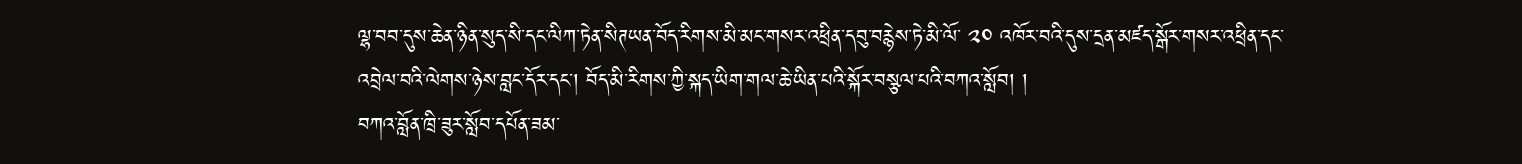ལྷ་བབ་དུས་ཆེན་ཉིན་སུད་སི་དང་ལིཀ་ཏེན་སིཊཡན་བོད་རིགས་མི་མང་གསར་འཕྲིན་དབུ་བརྙེས་ཏེ་མི་ལོ་ ༢༠ འཁོར་བའི་དུས་དྲན་མཛད་སྒོར་གསར་འཕྲིན་དང་འབྲེལ་བའི་ལེགས་ཉེས་བླང་དོར་དང་། བོད་མི་རིགས་ཀྱི་སྐད་ཡིག་གལ་ཆེ་ཡིན་པའི་སྐོར་བསྩལ་པའི་བཀའ་སློབ། །
བཀའ་བློན་ཁྲི་ཟུར་སློབ་དཔོན་ཟམ་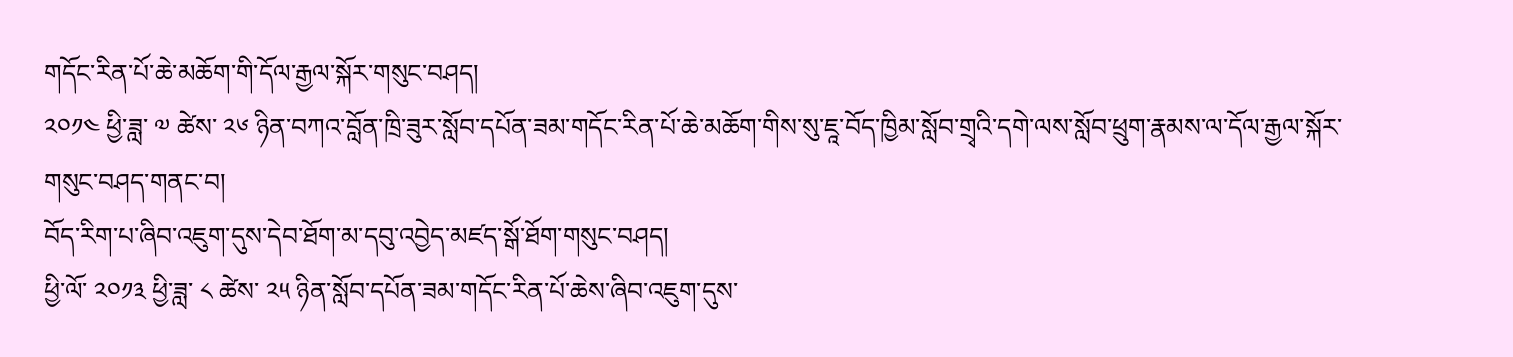གདོང་རིན་པོ་ཆེ་མཆོག་གི་དོལ་རྒྱལ་སྐོར་གསུང་བཤད།
༢༠༡༤ ཕྱི་ཟླ་ ༧ ཚེས་ ༢༦ ཉིན་བཀའ་བློན་ཁྲི་ཟུར་སློབ་དཔོན་ཟམ་གདོང་རིན་པོ་ཆེ་མཆོག་གིས་སུ་ཇཱ་བོད་ཁྱིམ་སློབ་གྲྭའི་དགེ་ལས་སློབ་ཕྲུག་རྣམས་ལ་དོལ་རྒྱལ་སྐོར་གསུང་བཤད་གནང་བ།
བོད་རིག་པ་ཞིབ་འཇུག་དུས་དེབ་ཐོག་མ་དབུ་འབྱེད་མཛད་སྒོ་ཐོག་གསུང་བཤད།
ཕྱི་ལོ་ ༢༠༡༣ ཕྱི་ཟླ་ ༨ ཚེས་ ༢༥ ཉིན་སློབ་དཔོན་ཟམ་གདོང་རིན་པོ་ཆེས་ཞིབ་འཇུག་དུས་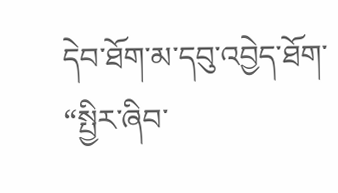དེབ་ཐོག་མ་དབུ་འབྱེད་ཐོག་ “སྤྱིར་ཞིབ་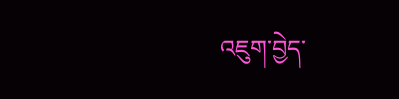འཇུག་བྱེད་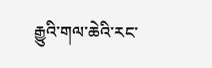རྒྱུའི་གལ་ཆེའི་རང་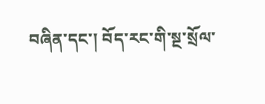བཞིན་དང་། བོད་རང་གི་སྔ་སྲོལ་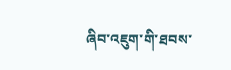ཞིབ་འཇུག་གི་ཐབས་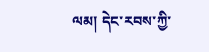ལམ། དེང་རབས་ཀྱི་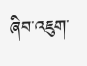ཞིབ་འཇུག་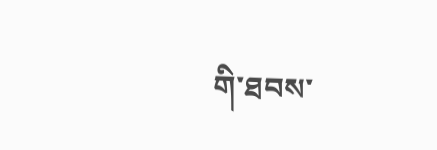གི་ཐབས་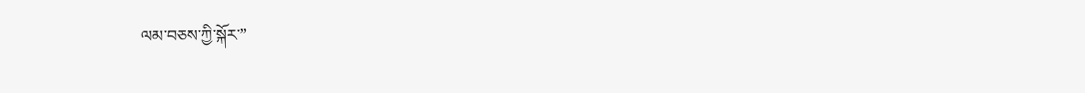ལམ་བཅས་ཀྱི་སྐོར་”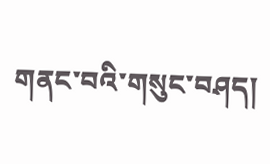གནང་བའི་གསུང་བཤད།